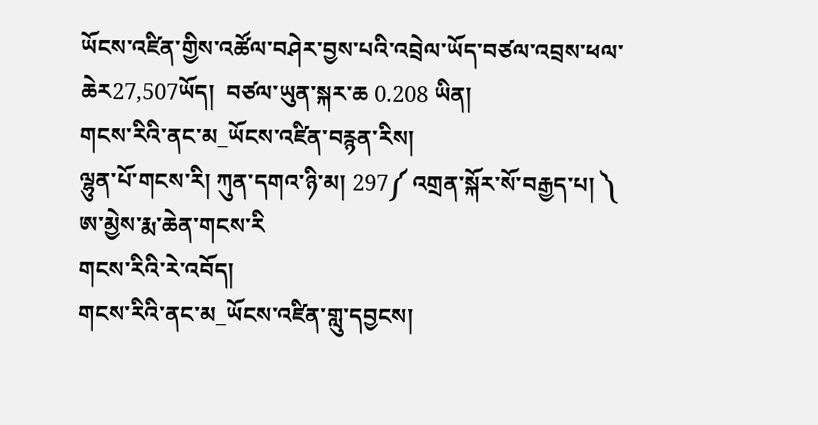ཡོངས་འཛིན་གྱིས་འཚོལ་བཤེར་བྱས་པའི་འབྲེལ་ཡོད་བཙལ་འབྲས་ཕལ་ཆེར27,507ཡོད།  བཙལ་ཡུན་སྐར་ཆ 0.208 ཡིན།
གངས་རིའི་ནང་མ_ཡོངས་འཛིན་བརྙན་རིས།
ལྷུན་པོ་གངས་རི། ཀུན་དགའ་ཉི་མ། 297༼ འགྲན་སྐོར་སོ་བརྒྱད་པ། ༽
ཨ་མྱེས་རྨ་ཆེན་གངས་རི
གངས་རིའི་རེ་འབོད།
གངས་རིའི་ནང་མ_ཡོངས་འཛིན་གླུ་དབྱངས།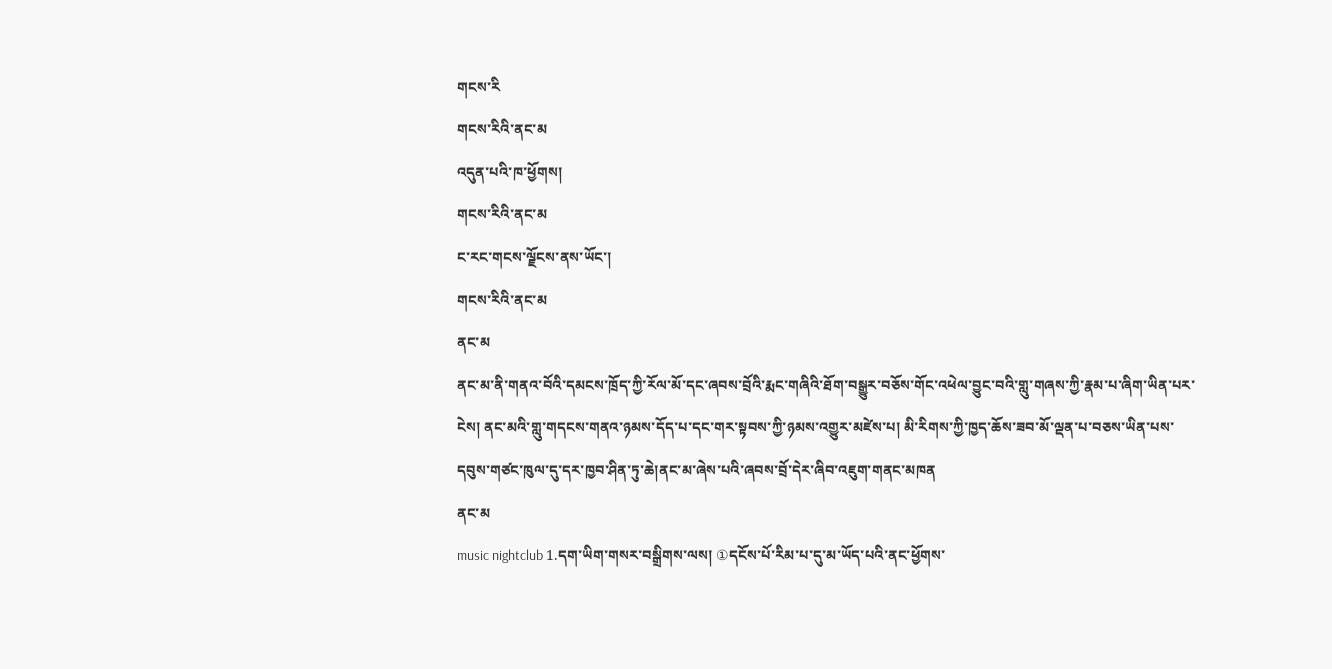གངས་རི
གངས་རིའི་ནང་མ
འདུན་པའི་ཁ་ཕྱོགས།
གངས་རིའི་ནང་མ
ང་རང་གངས་ལྗོངས་ནས་ཡོང་།
གངས་རིའི་ནང་མ
ནང་མ
ནང་མ་ནི་གནའ་བོའི་དམངས་ཁྲོད་ཀྱི་རོལ་མོ་དང་ཞབས་བྲོའི་རྨང་གཞིའི་ཐོག་བསྒྱུར་བཅོས་གོང་འཕེལ་བྱུང་བའི་གླུ་གཞས་ཀྱི་རྣམ་པ་ཞིག་ཡིན་པར་ངེས། ནང་མའི་གླུ་གདངས་གནའ་ཉམས་དོད་པ་དང་གར་སྟབས་ཀྱི་ཉམས་འགྱུར་མཛེས་པ། མི་རིགས་ཀྱི་ཁྱད་ཆོས་ཟབ་མོ་ལྡན་པ་བཅས་ཡིན་པས་དབུས་གཙང་ཁུལ་དུ་དར་ཁྱབ་ཤིན་ཏུ་ཆེ།ནང་མ་ཞེས་པའི་ཞབས་བྲོ་དེར་ཞིབ་འཇུག་གནང་མཁན
ནང་མ
music nightclub 1.དག་ཡིག་གསར་བསྒྲིགས་ལས། ①དངོས་པོ་རིམ་པ་དུ་མ་ཡོད་པའི་ནང་ཕྱོགས་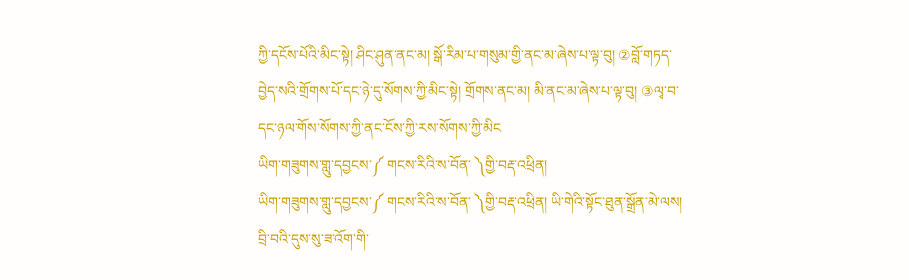ཀྱི་དངོས་པོའི་མིང་སྟེ། ཤིང་ཤུན་ནང་མ། སྒོ་རིམ་པ་གསུམ་གྱི་ནང་མ་ཞེས་པ་ལྟ་བུ། ②བློ་གཏད་བྱེད་སའི་གྲོགས་པོ་དང་ཉེ་དུ་སོགས་ཀྱི་མིང་སྟེ། གྲོགས་ནང་མ། མི་ནང་མ་ཞེས་པ་ལྟ་བུ། ③ལྭ་བ་དང་ཉལ་གོས་སོགས་ཀྱི་ནང་ངོས་ཀྱི་རས་སོགས་ཀྱི་མིང
ཡིག་གཟུགས་གླུ་དབྱངས་༼ གངས་རིའི་ས་བོན་ ༽གྱི་བརྡ་འཕྲིན།
ཡིག་གཟུགས་གླུ་དབྱངས་༼ གངས་རིའི་ས་བོན་ ༽གྱི་བརྡ་འཕྲིན། ཡི་གེའི་སྟོང་ཐུན་སྒྲོན་མེ་ལས། བྲི་བའི་དུས་སུ་ཟ་འོག་གི་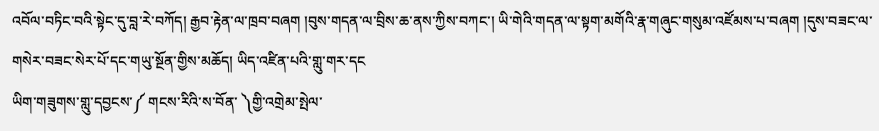འབོལ་བཏིང་བའི་སྟེང་དུ་བླ་རེ་བཀོད། རྒྱབ་རྟེན་ལ་ཁྲབ་བཞག །བུས་གདན་ལ་བྲིས་ཆ་ནས་ཀྱིས་བཀང་། ཡི་གེའི་གདན་ལ་སྟག་མགོའི་རྣ་གཞུང་གསུམ་འཛོམས་པ་བཞག །དུས་བཟང་ལ་གསེར་བཟང་སེར་པོ་དང་གཡུ་སྔོན་གྱིས་མཆོད། ཡིད་འཛིན་པའི་གླུ་གར་དང
ཡིག་གཟུགས་གླུ་དབྱངས་༼ གངས་རིའི་ས་བོན་ ༽གྱི་འགྲེམ་སྤེལ་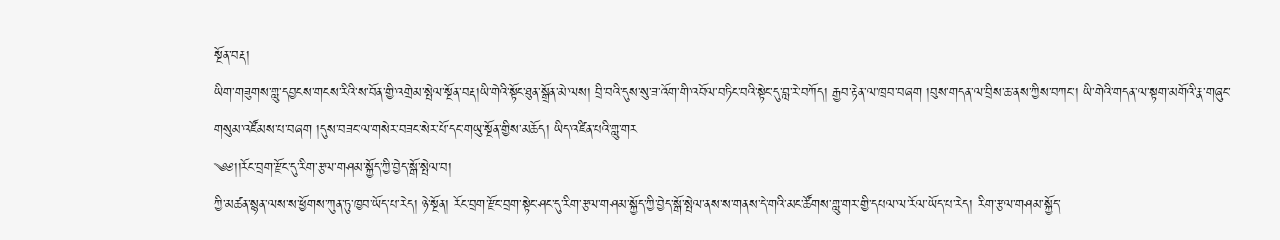སྔོན་བརྡ།
ཡིག་གཟུགས་གླུ་དབྱངས་གངས་རིའི་ས་བོན་གྱི་འགྲེམ་སྤེལ་སྔོན་བརྡ།ཡི་གེའི་སྟོང་ཐུན་སྒྲོན་མེ་ལས། བྲི་བའི་དུས་སུ་ཟ་འོག་གི་འབོལ་བཏིང་བའི་སྟེང་དུ་བླ་རེ་བཀོད། རྒྱབ་རྟེན་ལ་ཁྲབ་བཞག །བུས་གདན་ལ་བྲིས་ཆ་ནས་ཀྱིས་བཀང་། ཡི་གེའི་གདན་ལ་སྟག་མགོའི་རྣ་གཞུང་གསུམ་འཛོམས་པ་བཞག །དུས་བཟང་ལ་གསེར་བཟང་སེར་པོ་དང་གཡུ་སྔོན་གྱིས་མཆོད། ཡིད་འཛིན་པའི་གླུ་གར
༄༅།།རོང་བྲག་རྫོང་དུ་རིག་རྩལ་གཤམ་སྐྱོད་ཀྱི་བྱེད་སྒོ་སྤེལ་བ།
ཀྱི་མཚན་སྙན་ལས་ས་ཕྱོགས་ཀུན་ཏུ་ཁྱབ་ཡོད་པ་རེད། ཉེ་སྔོན། རོང་བྲག་རྫོང་བྲག་སྟེང་ཤང་དུ་རིག་རྩལ་གཤམ་སྐྱོད་ཀྱི་བྱེད་སྒོ་སྤེལ་ནས་ས་གནས་དེ་གའི་མང་ཚོགས་གླུ་གར་གྱི་དཔལ་ལ་རོལ་ཡོད་པ་རེད། རིག་རྩལ་གཤམ་སྐྱོད་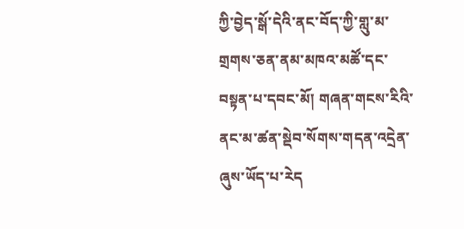ཀྱི་བྱེད་སྒོ་དེའི་ནང་བོད་ཀྱི་གླུ་མ་གྲགས་ཅན་ནམ་མཁའ་མཚོ་དང་བསྟན་པ་དབང་མོ། གཞན་གངས་རིའི་ནང་མ་ཚན་སྡེབ་སོགས་གདན་འདྲེན་ཞུས་ཡོད་པ་རེད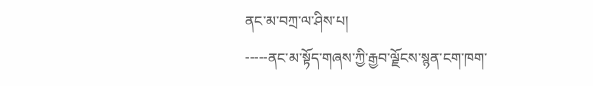ནང་མ་བཀྲ་ལ་ཤིས་པ།
-----ནང་མ་སྟོད་གཞས་ཀྱི་རྒྱབ་ལྗོངས་སྙན་ངག་ཁག་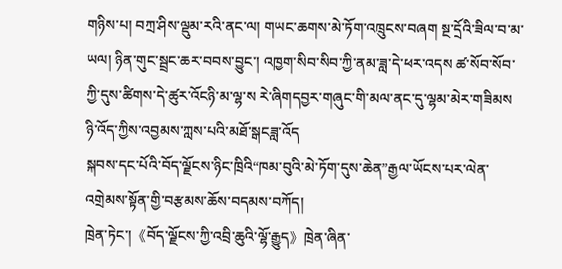གཉིས་པ། བཀྲ་ཤིས་ལྡུམ་རའི་ནང་ལ། གཡང་ཆགས་མེ་ཏོག་འཁྲུངས་བཞག སྔ་དྲོའི་ཟིལ་བ་མ་ཡལ། ཉིན་གུང་སྦྲང་ཆར་བབས་བྱུང་། འཁྱག་སིབ་སིབ་ཀྱི་ནམ་ཟླ་དེ་ཕར་འདས ཚ་སོབ་སོབ་ཀྱི་དུས་ཚིགས་དེ་ཚུར་འོངཉི་མ་ལྷ་ས རེ་ཞིགདབྱར་གཞུང་གི་མལ་ནང་དུ་ལྷམ་མེར་གཟིམས ཉི་འོད་ཀྱིས་འབྱམས་ཀླས་པའི་མཐོ་སྒངཟླ་འོད
སྐབས་དང་པོའི་བོད་ལྗོངས་ཉིང་ཁྲིའི“ཁམ་བུའི་མེ་ཏོག་དུས་ཆེན”རྒྱལ་ཡོངས་པར་ལེན་འགྲེམས་སྟོན་གྱི་བརྩམས་ཆོས་བདམས་བཀོད།
ཁྲེན་ཏེང་།《བོད་ལྗོངས་ཀྱི་འབྲི་ཆུའི་ལྷོ་རྒྱུད》ཁྲེན་ཞིན་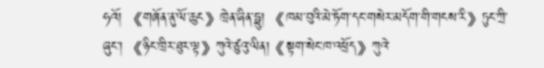ཧའོ། 《གཞོན་ནུ་ལོ་ཆུང》ཁྲེན་ཞིན་ཧྥུ། 《ཁམ་བུའི་མེ་ཏོག་དང་གསེར་མདོག་གི་གངས་རི》ཏུང་ཀྲི་ཞུང་། 《ཉིང་ཁྲིར་ཐུར་ལྟ》ཀུའེ་ཙུའུ་ལིན།《སྟག་སེང་ཁ་འཕྲོད》ཀུའེ་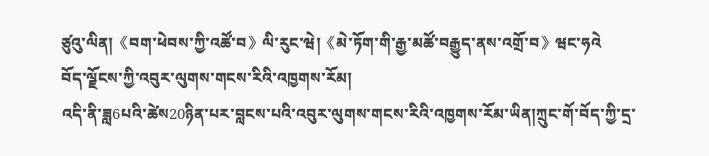ཙུའུ་ལིན།《བག་ཕེབས་ཀྱི་འཚོ་བ》ལི་རུང་ཝེ།《མེ་ཏོག་གི་རྒྱ་མཚོ་བརྒྱུད་ནས་འགྲོ་བ》ཝང་ཧའེ
བོད་ལྗོངས་ཀྱི་འབུར་ལུགས་གངས་རིའི་འཁྱགས་རོམ།
འདི་ནི་ཟླ6པའི་ཚེས20ཉིན་པར་བླངས་པའི་འབུར་ལུགས་གངས་རིའི་འཁྱགས་རོམ་ཡིན།ཀྲུང་གོ་བོད་ཀྱི་དྲ་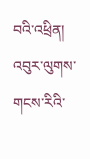བའི་འཕྲིན། འབུར་ལུགས་གངས་རིའི་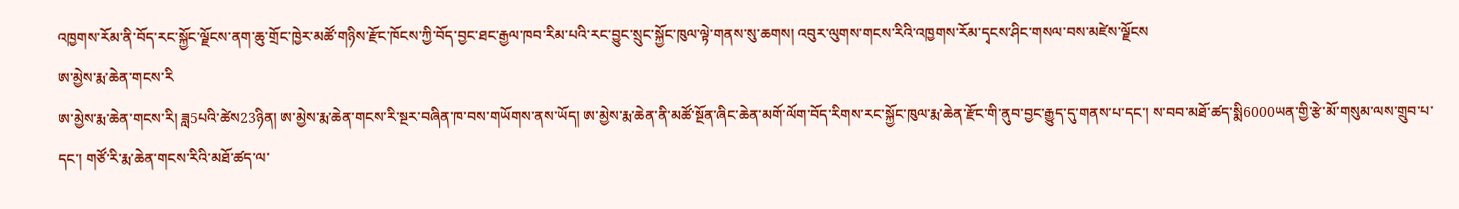འཁྱགས་རོམ་ནི་བོད་རང་སྐྱོང་ལྗོངས་ནག་ཆུ་གྲོང་ཁྱེར་མཚོ་གཉིས་རྫོང་ཁོངས་ཀྱི་བོད་བྱང་ཐང་རྒྱལ་ཁབ་རིམ་པའི་རང་བྱུང་སྲུང་སྐྱོང་ཁུལ་ལྟེ་གནས་སུ་ཆགས། འབུར་ལུགས་གངས་རིའི་འཁྱགས་རོམ་དྭངས་ཤིང་གསལ་བས་མཛེས་ལྗོངས
ཨ་མྱེས་རྨ་ཆེན་གངས་རི
ཨ་མྱེས་རྨ་ཆེན་གངས་རི། ཟླ5པའི་ཚེས23ཉིན། ཨ་མྱེས་རྨ་ཆེན་གངས་རི་སྔར་བཞིན་ཁ་བས་གཡོགས་ནས་ཡོད། ཨ་མྱེས་རྨ་ཆེན་ནི་མཚོ་སྔོན་ཞིང་ཆེན་མགོ་ལོག་བོད་རིགས་རང་སྐྱོང་ཁུལ་རྨ་ཆེན་རྫོང་གི་ནུབ་བྱང་རྒྱུད་དུ་གནས་པ་དང་། ས་བབ་མཐོ་ཚད་སྨི6000ཡན་གྱི་རྩེ་མོ་གསུམ་ལས་གྲུབ་པ་དང་། གཙོ་རི་རྨ་ཆེན་གངས་རིའི་མཐོ་ཚད་ལ་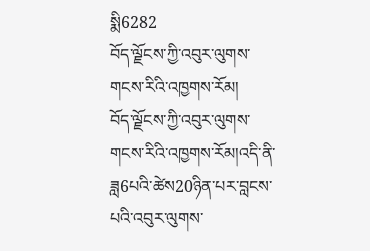སྨི6282
བོད་ལྗོངས་ཀྱི་འབུར་ལུགས་གངས་རིའི་འཁྱགས་རོམ།
བོད་ལྗོངས་ཀྱི་འབུར་ལུགས་གངས་རིའི་འཁྱགས་རོམ།འདི་ནི་ཟླ6པའི་ཚེས20ཉིན་པར་བླངས་པའི་འབུར་ལུགས་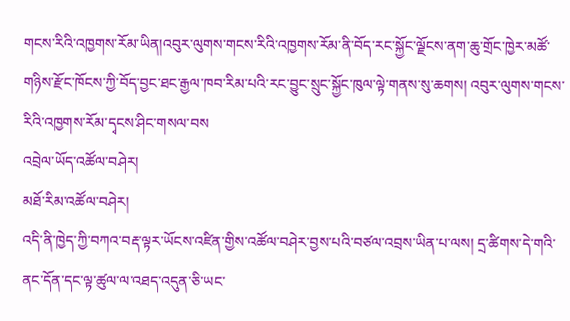གངས་རིའི་འཁྱགས་རོམ་ཡིན།འབུར་ལུགས་གངས་རིའི་འཁྱགས་རོམ་ནི་བོད་རང་སྐྱོང་ལྗོངས་ནག་ཆུ་གྲོང་ཁྱེར་མཚོ་གཉིས་རྫོང་ཁོངས་ཀྱི་བོད་བྱང་ཐང་རྒྱལ་ཁབ་རིམ་པའི་རང་བྱུང་སྲུང་སྐྱོང་ཁུལ་ལྟེ་གནས་སུ་ཆགས། འབུར་ལུགས་གངས་རིའི་འཁྱགས་རོམ་དྭངས་ཤིང་གསལ་བས
འབྲེལ་ཡོད་འཚོལ་བཤེར།
མཐོ་རིམ་འཚོལ་བཤེར།
འདི་ནི་ཁྱེད་ཀྱི་བཀའ་བརྡ་ལྟར་ཡོངས་འཛིན་གྱིས་འཚོལ་བཤེར་བྱས་པའི་བཙལ་འབྲས་ཡིན་པ་ལས། དྲ་ཚིགས་དེ་གའི་ནང་དོན་དང་ལྟ་ཚུལ་ལ་འཐད་འདུན་ཅི་ཡང་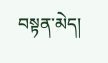བསྟན་མེད།